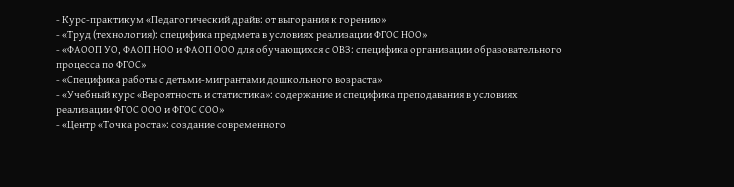- Курс-практикум «Педагогический драйв: от выгорания к горению»
- «Труд (технология): специфика предмета в условиях реализации ФГОС НОО»
- «ФАООП УО, ФАОП НОО и ФАОП ООО для обучающихся с ОВЗ: специфика организации образовательного процесса по ФГОС»
- «Специфика работы с детьми-мигрантами дошкольного возраста»
- «Учебный курс «Вероятность и статистика»: содержание и специфика преподавания в условиях реализации ФГОС ООО и ФГОС СОО»
- «Центр «Точка роста»: создание современного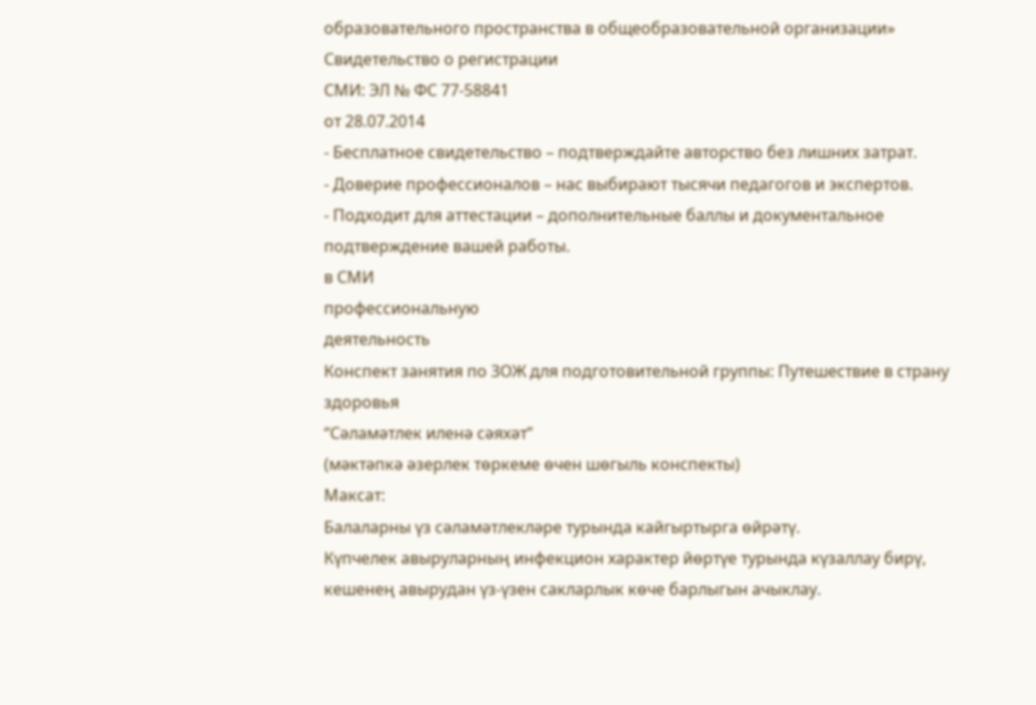образовательного пространства в общеобразовательной организации»
Свидетельство о регистрации
СМИ: ЭЛ № ФС 77-58841
от 28.07.2014
- Бесплатное свидетельство – подтверждайте авторство без лишних затрат.
- Доверие профессионалов – нас выбирают тысячи педагогов и экспертов.
- Подходит для аттестации – дополнительные баллы и документальное подтверждение вашей работы.
в СМИ
профессиональную
деятельность
Конспект занятия по ЗОЖ для подготовительной группы: Путешествие в страну здоровья
“Сәламәтлек иленә сәяхәт”
(мәктәпкә әзерлек төркеме өчен шөгыль конспекты)
Максат:
Балаларны үз сәламәтлекләре турында кайгыртырга өйрәтү.
Күпчелек авыруларның инфекцион характер йөртүе турында күзаллау бирү, кешенең авырудан үз-үзен сакларлык көче барлыгын ачыклау.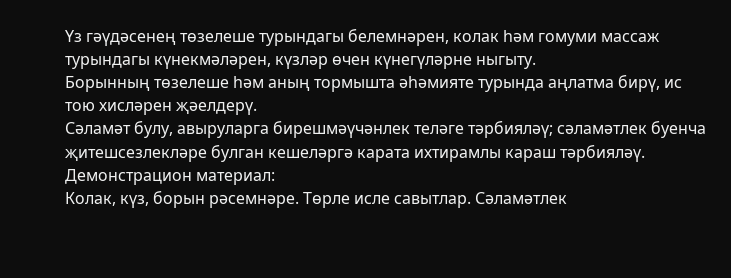Үз гәүдәсенең төзелеше турындагы белемнәрен, колак һәм гомуми массаж турындагы күнекмәләрен, күзләр өчен күнегүләрне ныгыту.
Борынның төзелеше һәм аның тормышта әһәмияте турында аңлатма бирү, ис тою хисләрен җәелдерү.
Сәламәт булу, авыруларга бирешмәүчәнлек теләге тәрбияләү; сәламәтлек буенча җитешсезлекләре булган кешеләргә карата ихтирамлы караш тәрбияләү.
Демонстрацион материал:
Колак, күз, борын рәсемнәре. Төрле исле савытлар. Сәламәтлек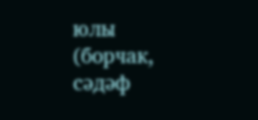юлы (борчак, сәдәф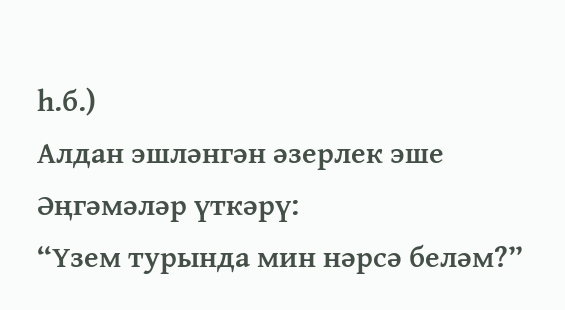һ.б.)
Алдан эшләнгән әзерлек эше
Әңгәмәләр үткәрү:
“Үзем турында мин нәрсә беләм?”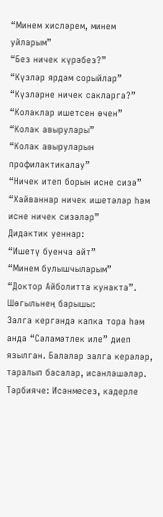“Минем хисләрем, минем уйларым”
“Без ничек күрәбез?”
“Күзләр ярдәм сорыйлар”
“Күзләрне ничек сакларга?”
“Колаклар ишетсен өчен”
“Колак авырулары”
“Колак авыруларын профилактикалау”
“Ничек итеп борын исне сизә”
“Хайваннар ничек ишетәләр һәм исне ничек сизәләр”
Дидактик уеннар:
“Ишетү буенча әйт”
“Минем булышчыларым”
“Доктор Айболитта кунакта”.
Шөгыльнең барышы:
Залга кергәндә капка тора һәм анда “Сәламәтлек иле” диеп язылган. Балалар залга керәләр, таралып басалар, исәнләшәләр.
Тәрбияче: Исәнмесез, кадерле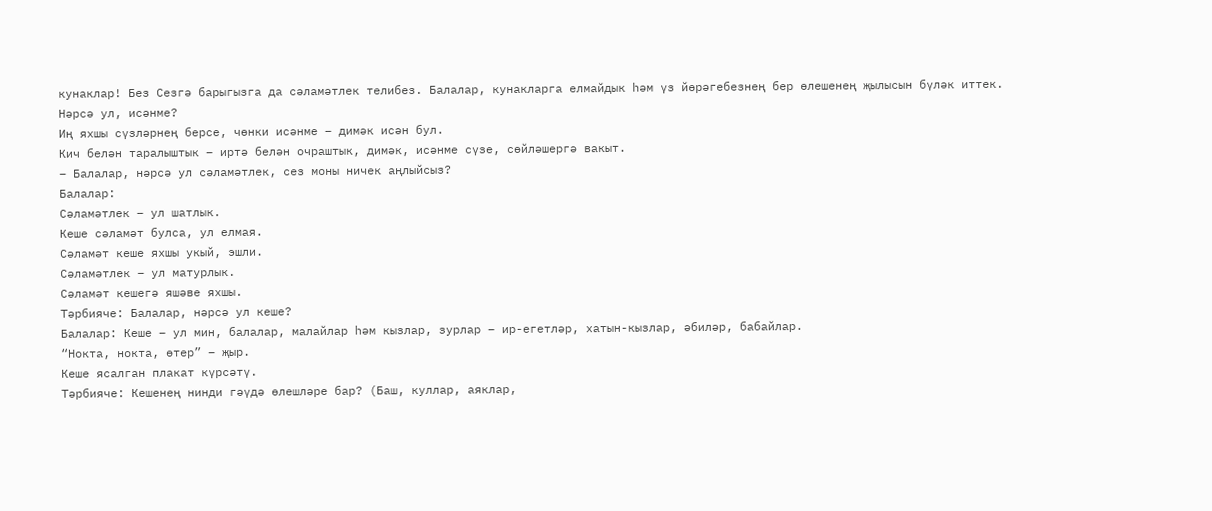кунаклар! Без Сезгә барыгызга да сәламәтлек телибез. Балалар, кунакларга елмайдык һәм үз йөрәгебезнең бер өлешенең җылысын бүләк иттек.
Нәрсә ул, исәнме?
Иң яхшы сүзләрнең берсе, чөнки исәнме – димәк исән бул.
Кич белән таралыштык – иртә белән очраштык, димәк, исәнме сүзе, сөйләшергә вакыт.
– Балалар, нәрсә ул сәламәтлек, сез моны ничек аңлыйсыз?
Балалар:
Сәламәтлек – ул шатлык.
Кеше сәламәт булса, ул елмая.
Сәламәт кеше яхшы укый, эшли.
Сәламәтлек – ул матурлык.
Сәламәт кешегә яшәве яхшы.
Тәрбияче: Балалар, нәрсә ул кеше?
Балалар: Кеше – ул мин, балалар, малайлар һәм кызлар, зурлар – ир-егетләр, хатын-кызлар, әбиләр, бабайлар.
“Нокта, нокта, өтер” – җыр.
Кеше ясалган плакат күрсәтү.
Тәрбияче: Кешенең нинди гәүдә өлешләре бар? (Баш, куллар, аяклар,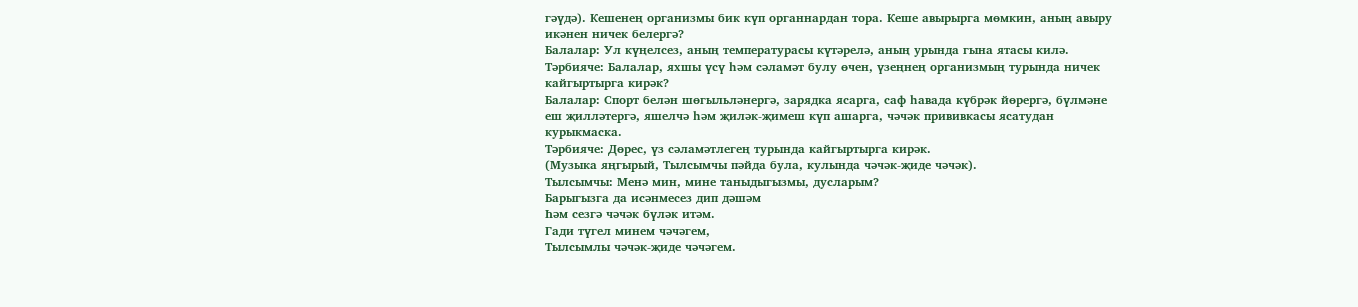гәүдә). Кешенең организмы бик күп органнардан тора. Кеше авырырга мөмкин, аның авыру икәнен ничек белергә?
Балалар: Ул күңелсез, аның температурасы күтәрелә, аның урында гына ятасы килә.
Тәрбияче: Балалар, яхшы үсү һәм сәламәт булу өчен, үзеңнең организмың турында ничек кайгыртырга кирәк?
Балалар: Спорт белән шөгыльләнергә, зарядка ясарга, саф һавада күбрәк йөрергә, бүлмәне еш җилләтергә, яшелчә һәм җиләк-җимеш күп ашарга, чәчәк прививкасы ясатудан курыкмаска.
Тәрбияче: Дөрес, үз сәламәтлегең турында кайгыртырга кирәк.
(Музыка яңгырый, Тылсымчы пәйда була, кулында чәчәк-җиде чәчәк).
Тылсымчы: Менә мин, мине таныдыгызмы, дусларым?
Барыгызга да исәнмесез дип дәшәм
Һәм сезгә чәчәк бүләк итәм.
Гади түгел минем чәчәгем,
Тылсымлы чәчәк-җиде чәчәгем.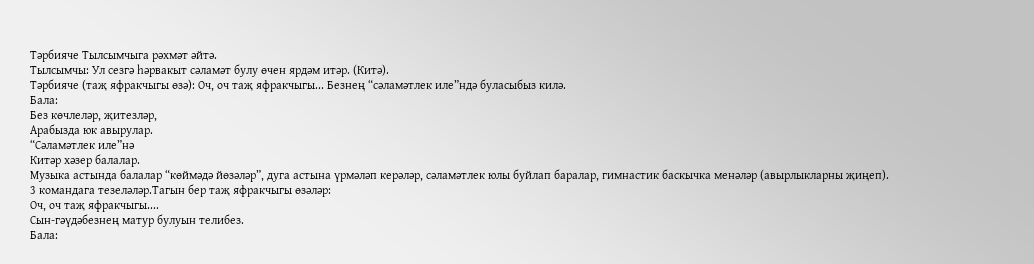Тәрбияче Тылсымчыга рәхмәт әйтә.
Тылсымчы: Ул сезгә һәрвакыт сәламәт булу өчен ярдәм итәр. (Китә).
Тәрбияче (таҗ яфракчыгы өзә): Оч, оч таҗ яфракчыгы... Безнең “сәламәтлек иле”ндә буласыбыз килә.
Бала:
Без көчлеләр, җитезләр,
Арабызда юк авырулар.
“Сәламәтлек иле”нә
Китәр хәзер балалар.
Музыка астында балалар “көймәдә йөзәләр”, дуга астына үрмәләп керәләр, сәламәтлек юлы буйлап баралар, гимнастик баскычка менәләр (авырлыкларны җиңеп).
3 командага тезеләләр.Тагын бер таҗ яфракчыгы өзәләр:
Оч, оч таҗ яфракчыгы....
Сын-гәүдәбезнең матур булуын телибез.
Бала: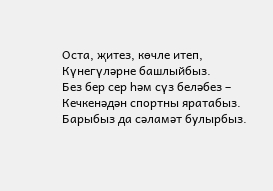Оста, җитез, көчле итеп,
Күнегүләрне башлыйбыз.
Без бер сер һәм сүз беләбез –
Кечкенәдән спортны яратабыз.
Барыбыз да сәламәт булырбыз.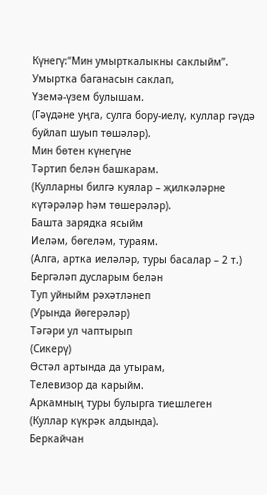Күнегү:“Мин умырткалыкны саклыйм”.
Умыртка баганасын саклап,
Үземә-үзем булышам.
(Гәүдәне уңга, сулга бору-иелү, куллар гәүдә буйлап шуып төшәләр).
Мин бөтен күнегүне
Тәртип белән башкарам.
(Кулларны билгә куялар – җилкәләрне күтәрәләр һәм төшерәләр).
Башта зарядка ясыйм
Иеләм, бөгеләм, тураям.
(Алга, артка иеләләр, туры басалар – 2 т.)
Бергәләп дусларым белән
Туп уйныйм рәхәтләнеп
(Урында йөгерәләр)
Тәгәри ул чаптырып
(Сикерү)
Өстәл артында да утырам,
Телевизор да карыйм.
Аркамның туры булырга тиешлеген
(Куллар күкрәк алдында).
Беркайчан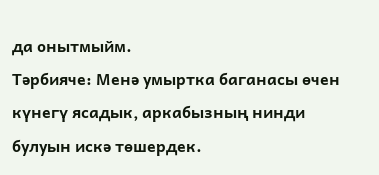да онытмыйм.
Тәрбияче: Менә умыртка баганасы өчен күнегү ясадык, аркабызның нинди булуын искә төшердек.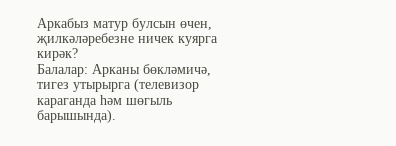Аркабыз матур булсын өчен, җилкәләребезне ничек куярга кирәк?
Балалар: Арканы бөкләмичә, тигез утырырга (телевизор караганда һәм шөгыль барышында).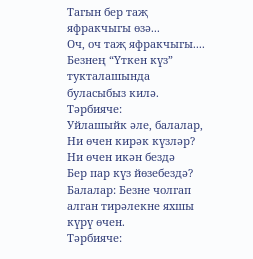Тагын бер таҗ яфракчыгы өзә...
Оч, оч таҗ яфракчыгы....
Безнең “Үткен күз” тукталашында буласыбыз килә.
Тәрбияче:
Уйлашыйк әле, балалар,
Ни өчен кирәк күзләр?
Ни өчен икән бездә
Бер пар күз йөзебездә?
Балалар: Безне чолгап алган тирәлекне яхшы күрү өчен.
Тәрбияче: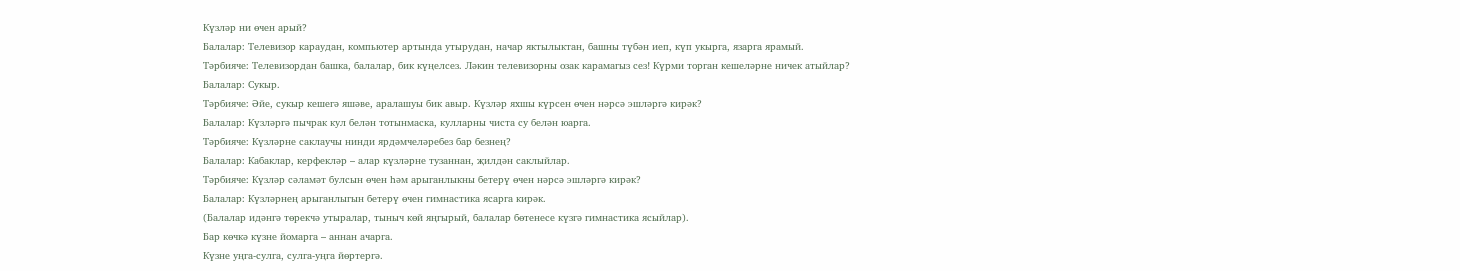Күзләр ни өчен арый?
Балалар: Телевизор караудан, компьютер артында утырудан, начар яктылыктан, башны түбән иеп, күп укырга, язарга ярамый.
Тәрбияче: Телевизордан башка, балалар, бик күңелсез. Ләкин телевизорны озак карамагыз сез! Күрми торган кешеләрне ничек атыйлар?
Балалар: Сукыр.
Тәрбияче: Әйе, сукыр кешегә яшәве, аралашуы бик авыр. Күзләр яхшы күрсен өчен нәрсә эшләргә кирәк?
Балалар: Күзләргә пычрак кул белән тотынмаска, кулларны чиста су белән юарга.
Тәрбияче: Күзләрне саклаучы нинди ярдәмчеләребез бар безнең?
Балалар: Кабаклар, керфекләр – алар күзләрне тузаннан, җилдән саклыйлар.
Тәрбияче: Күзләр сәламәт булсын өчен һәм арыганлыкны бетерү өчен нәрсә эшләргә кирәк?
Балалар: Күзләрнең арыганлыгын бетерү өчен гимнастика ясарга кирәк.
(Балалар идәнгә төрекчә утыралар, тыныч көй яңгырый, балалар бөтенесе күзгә гимнастика ясыйлар).
Бар көчкә күзне йомарга – аннан ачарга.
Күзне уңга-сулга, сулга-уңга йөртергә.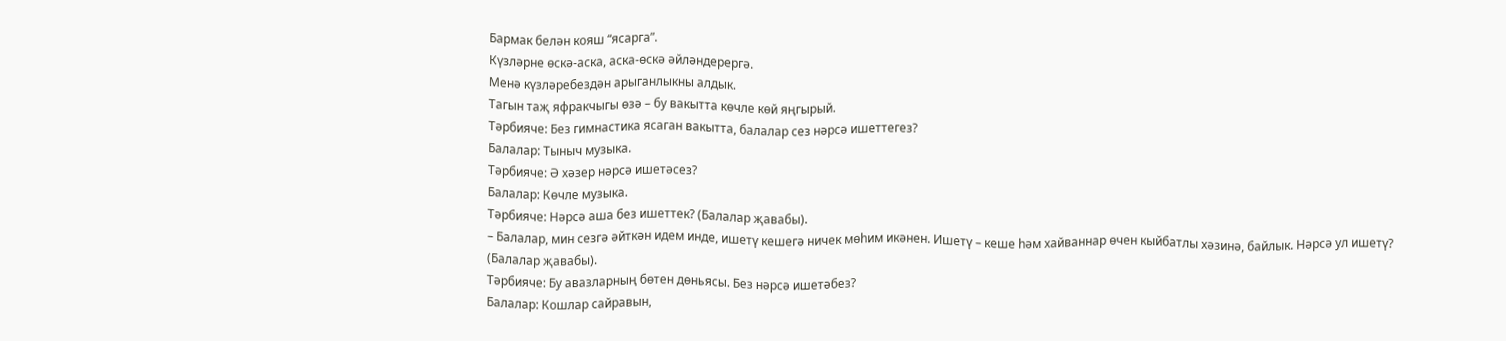Бармак белән кояш “ясарга”.
Күзләрне өскә-аска, аска-өскә әйләндерергә.
Менә күзләребездән арыганлыкны алдык.
Тагын таҗ яфракчыгы өзә – бу вакытта көчле көй яңгырый.
Тәрбияче: Без гимнастика ясаган вакытта, балалар сез нәрсә ишеттегез?
Балалар: Тыныч музыка.
Тәрбияче: Ә хәзер нәрсә ишетәсез?
Балалар: Көчле музыка.
Тәрбияче: Нәрсә аша без ишеттек? (Балалар җавабы).
– Балалар, мин сезгә әйткән идем инде, ишетү кешегә ничек мөһим икәнен. Ишетү – кеше һәм хайваннар өчен кыйбатлы хәзинә, байлык. Нәрсә ул ишетү?
(Балалар җавабы).
Тәрбияче: Бу авазларның бөтен дөньясы. Без нәрсә ишетәбез?
Балалар: Кошлар сайравын,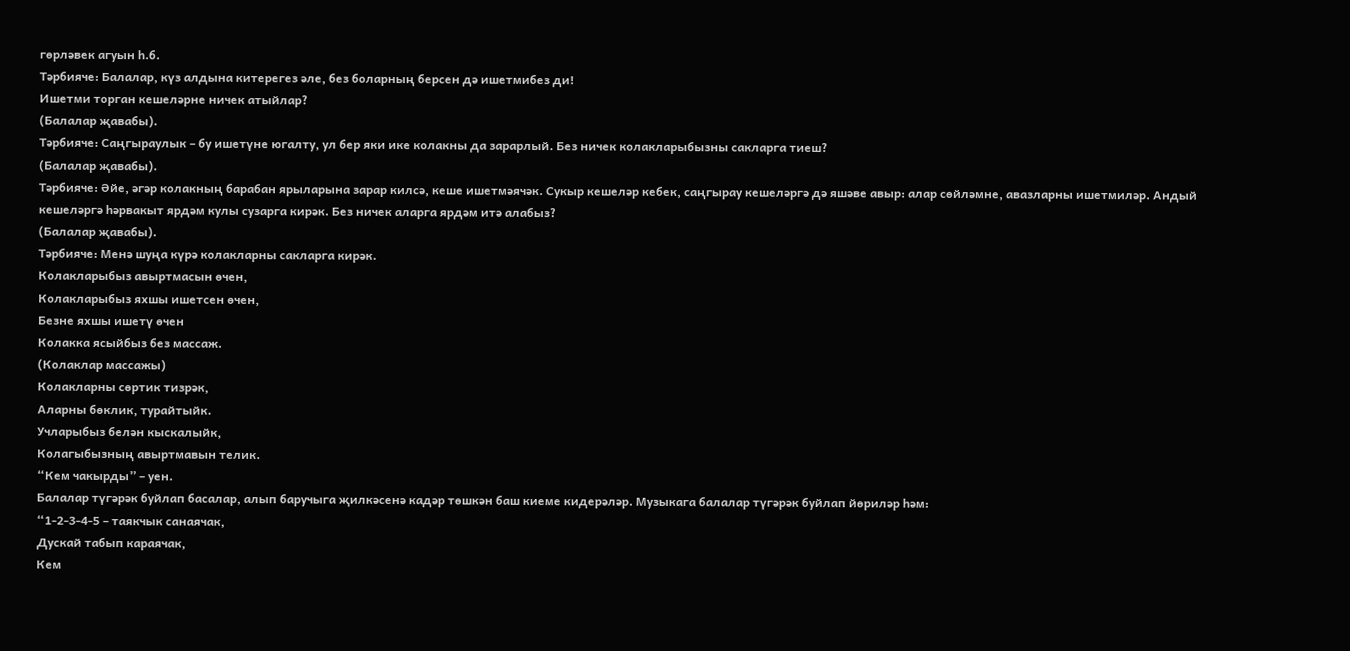гөрләвек агуын һ.б.
Тәрбияче: Балалар, күз алдына китерегез әле, без боларның берсен дә ишетмибез ди!
Ишетми торган кешеләрне ничек атыйлар?
(Балалар җавабы).
Тәрбияче: Саңгыраулык – бу ишетүне югалту, ул бер яки ике колакны да зарарлый. Без ничек колакларыбызны сакларга тиеш?
(Балалар җавабы).
Тәрбияче: Әйе, әгәр колакның барабан ярыларына зарар килсә, кеше ишетмәячәк. Сукыр кешеләр кебек, саңгырау кешеләргә дә яшәве авыр: алар сөйләмне, авазларны ишетмиләр. Андый кешеләргә һәрвакыт ярдәм кулы сузарга кирәк. Без ничек аларга ярдәм итә алабыз?
(Балалар җавабы).
Тәрбияче: Менә шуңа күрә колакларны сакларга кирәк.
Колакларыбыз авыртмасын өчен,
Колакларыбыз яхшы ишетсен өчен,
Безне яхшы ишетү өчен
Колакка ясыйбыз без массаж.
(Колаклар массажы)
Колакларны сөртик тизрәк,
Аларны бөклик, турайтыйк.
Учларыбыз белән кыскалыйк,
Колагыбызның авыртмавын телик.
“Кем чакырды” – уен.
Балалар түгәрәк буйлап басалар, алып баручыга җилкәсенә кадәр төшкән баш киеме кидерәләр. Музыкага балалар түгәрәк буйлап йөриләр һәм:
“1-2-3-4-5 – таякчык санаячак,
Дускай табып караячак,
Кем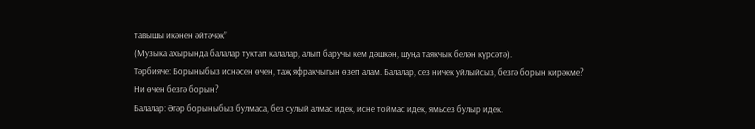тавышы икәнен әйтәчәк”
(Музыка ахырында балалар туктап калалар, алып баручы кем дәшкән, шуңа таякчык белән күрсәтә).
Тәрбияче: Борыныбыз иснәсен өчен, таҗ яфракчыгын өзеп алам. Балалар, сез ничек уйлыйсыз, безгә борын кирәкме? Ни өчен безгә борын?
Балалар: Әгәр борыныбыз булмаса, без сулый алмас идек, исне тоймас идек, ямьсез булыр идек.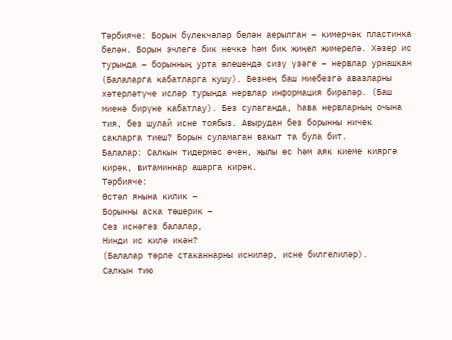Тәрбияче: Борын бүлекчәләр белән аерылган – кимерчәк пластинка белән. Борын эчлеге бик нечкә һәм бик җиңел җимерелә. Хәзер ис турында – борынның урта өлешендә сизү үзәге – нервлар урнашкан (Балаларга кабатларга кушу). Безнең баш миебезгә авазларны хәтерләтүче исләр турында нервлар информация бирәләр. (Баш миенә бирүне кабатлау). Без сулаганда, һава нервларның очына тия, без шулай исне тоябыз. Авырудан без борынны ничек сакларга тиеш? Борын суламаган вакыт та була бит.
Балалар: Салкын тидермәс өчен, җылы өс һәм аяк киеме кияргә кирәк, витаминнар ашарга кирәк.
Тәрбияче:
Өстәл янына килик –
Борынны аска төшерик –
Сез иснәгез балалар,
Нинди ис килә икән?
(Балалар төрле стаканнарны исниләр, исне билгелиләр).
Салкын тию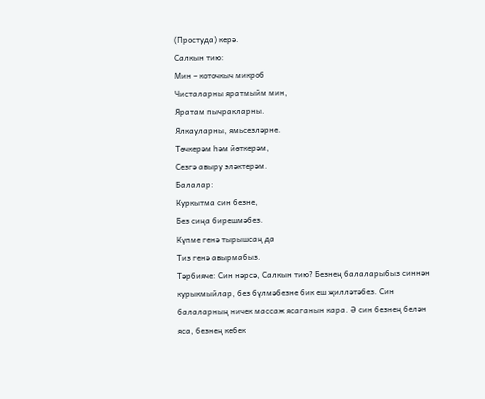(Простуда) керә.
Салкын тию:
Мин – коточкыч микроб
Чисталарны яратмыйм мин,
Яратам пычракларны.
Ялкауларны, ямьсезләрне.
Төчкерәм һәм йөткерәм,
Сезгә авыру эләктерәм.
Балалар:
Куркытма син безне,
Без сиңа бирешмәбез.
Күпме генә тырышсаң да
Тиз генә авырмабыз.
Тәрбияче: Син нәрсә, Салкын тию? Безнең балаларыбыз синнән курыкмыйлар, без бүлмәбезне бик еш җилләтәбез. Син балаларның ничек массаж ясаганын кара. Ә син безнең белән яса, безнең кебек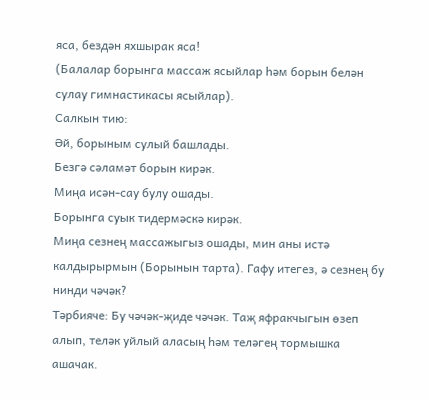яса, бездән яхшырак яса!
(Балалар борынга массаж ясыйлар һәм борын белән сулау гимнастикасы ясыйлар).
Салкын тию:
Әй, борыным сулый башлады.
Безгә сәламәт борын кирәк.
Миңа исән-сау булу ошады.
Борынга суык тидермәскә кирәк.
Миңа сезнең массажыгыз ошады, мин аны истә калдырырмын (Борынын тарта). Гафу итегез, ә сезнең бу нинди чәчәк?
Тәрбияче: Бу чәчәк-җиде чәчәк. Таҗ яфракчыгын өзеп алып, теләк уйлый аласың һәм теләгең тормышка ашачак.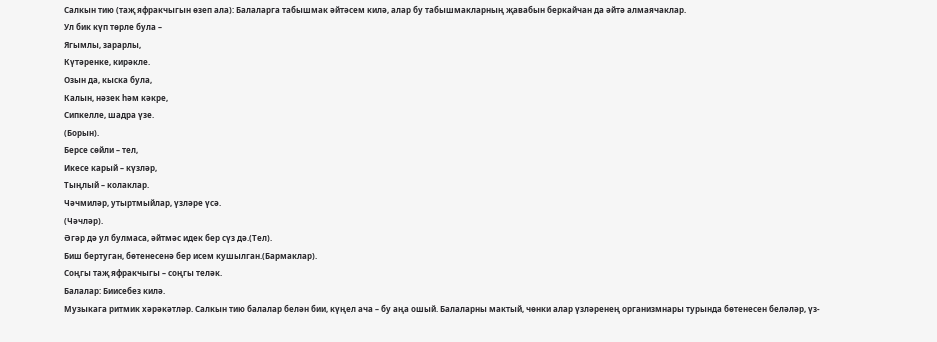Салкын тию (таҗ яфракчыгын өзеп ала): Балаларга табышмак әйтәсем килә, алар бу табышмакларның җавабын беркайчан да әйтә алмаячаклар.
Ул бик күп төрле була –
Ягымлы, зарарлы,
Күтәренке, кирәкле.
Озын да, кыска була,
Калын, нәзек һәм кәкре,
Сипкелле, шадра үзе.
(Борын).
Берсе сөйли – тел,
Икесе карый – күзләр,
Тыңлый – колаклар.
Чәчмиләр, утыртмыйлар, үзләре үсә.
(Чәчләр).
Әгәр дә ул булмаса, әйтмәс идек бер сүз дә.(Тел).
Биш бертуган, бөтенесенә бер исем кушылган.(Бармаклар).
Соңгы таҗ яфракчыгы – соңгы теләк.
Балалар: Биисебез килә.
Музыкага ритмик хәрәкәтләр. Салкын тию балалар белән бии, күңел ача – бу аңа ошый. Балаларны мактый, чөнки алар үзләренең организмнары турында бөтенесен беләләр, үз-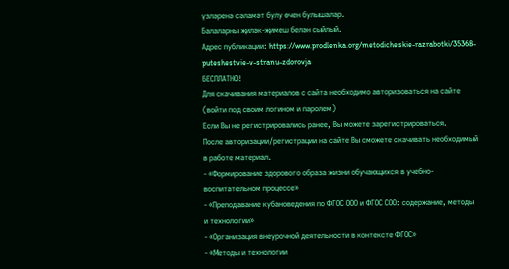үзләренә сәламәт булу өчен булышалар.
Балаларны җиләк-җимеш белән сыйлый.
Адрес публикации: https://www.prodlenka.org/metodicheskie-razrabotki/35368-puteshestvie-v-stranu-zdorovja
БЕСПЛАТНО!
Для скачивания материалов с сайта необходимо авторизоваться на сайте (войти под своим логином и паролем)
Если Вы не регистрировались ранее, Вы можете зарегистрироваться.
После авторизации/регистрации на сайте Вы сможете скачивать необходимый в работе материал.
- «Формирование здорового образа жизни обучающихся в учебно-воспитательном процессе»
- «Преподавание кубановедения по ФГОС ООО и ФГОС СОО: содержание, методы и технологии»
- «Организация внеурочной деятельности в контексте ФГОС»
- «Методы и технологии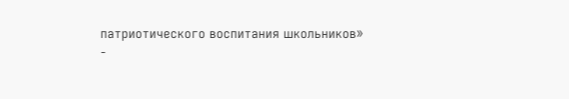патриотического воспитания школьников»
-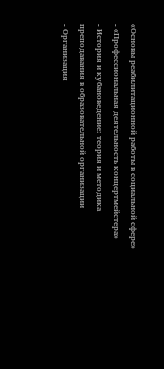«Основы реабилитационной работы в социальной сфере»
- «Профессиональная деятельность концертмейстера»
- История и кубановедение: теория и методика преподавания в образовательной организации
- Организация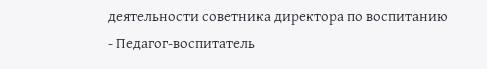деятельности советника директора по воспитанию
- Педагог-воспитатель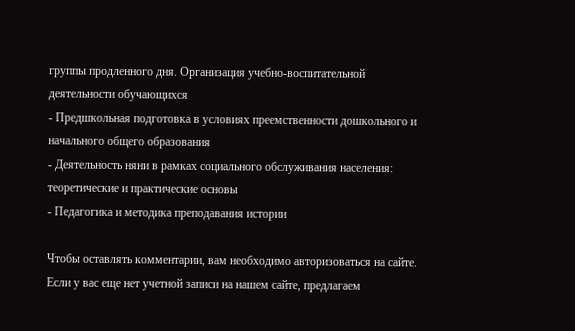группы продленного дня. Организация учебно-воспитательной деятельности обучающихся
- Предшкольная подготовка в условиях преемственности дошкольного и начального общего образования
- Деятельность няни в рамках социального обслуживания населения: теоретические и практические основы
- Педагогика и методика преподавания истории

Чтобы оставлять комментарии, вам необходимо авторизоваться на сайте. Если у вас еще нет учетной записи на нашем сайте, предлагаем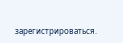зарегистрироваться.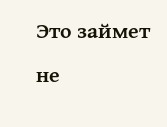Это займет не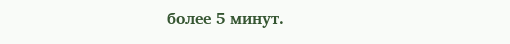более 5 минут.